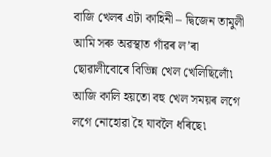বাজি খেলৰ এটা কাহিনী – দ্বিজেন তামুলী
আমি সৰু অৱস্থাত গাঁৱৰ ল’ৰা ছোৱালীবোৰে বিভিন্ন খেল খেলিছিলোঁ৷ আজি কালি হয়তো বহু খেল সময়ৰ লগে লগে নোহোৱা হৈ যাবলৈ ধৰিছে৷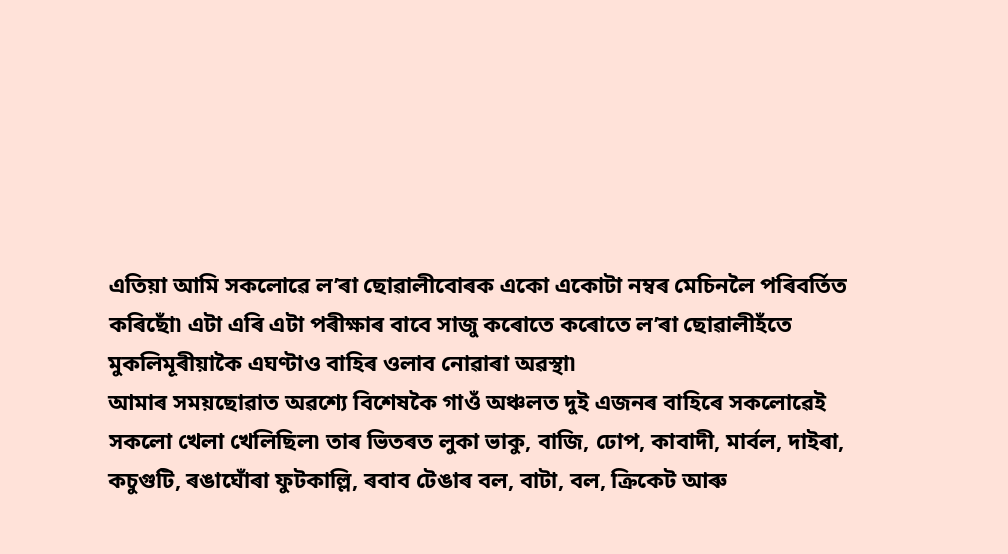এতিয়া আমি সকলোৱে ল’ৰা ছোৱালীবোৰক একো একোটা নম্বৰ মেচিনলৈ পৰিবৰ্তিত কৰিছোঁ৷ এটা এৰি এটা পৰীক্ষাৰ বাবে সাজু কৰোতে কৰোতে ল’ৰা ছোৱালীহঁতে মুকলিমূৰীয়াকৈ এঘণ্টাও বাহিৰ ওলাব নোৱাৰা অৱস্থা৷
আমাৰ সময়ছোৱাত অৱশ্যে বিশেষকৈ গাওঁ অঞ্চলত দুই এজনৰ বাহিৰে সকলোৱেই সকলো খেলা খেলিছিল৷ তাৰ ভিতৰত লুকা ভাকু, বাজি, ঢোপ, কাবাদী, মাৰ্বল, দাইৰা, কচুগুটি, ৰঙাঘোঁৰা ফুটকাল্লি, ৰবাব টেঙাৰ বল, বাটা, বল, ক্ৰিকেট আৰু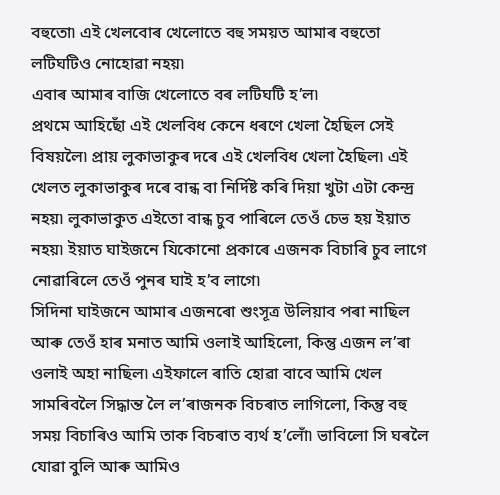বহুতো৷ এই খেলবোৰ খেলোতে বহু সময়ত আমাৰ বহুতো লটিঘটিও নোহোৱা নহয়৷
এবাৰ আমাৰ বাজি খেলোতে বৰ লটিঘটি হ’ল৷
প্ৰথমে আহিছোঁ এই খেলবিধ কেনে ধৰণে খেলা হৈছিল সেই বিষয়লৈ৷ প্ৰায় লুকাভাকুৰ দৰে এই খেলবিধ খেলা হৈছিল৷ এই খেলত লুকাভাকুৰ দৰে বান্ধ বা নিৰ্দিষ্ট কৰি দিয়া খুটা এটা কেন্দ্ৰ নহয়৷ লুকাভাকুত এইতো বান্ধ চুব পাৰিলে তেওঁ চেভ হয় ইয়াত নহয়৷ ইয়াত ঘাইজনে যিকোনো প্ৰকাৰে এজনক বিচাৰি চুব লাগে নোৱাৰিলে তেওঁ পুনৰ ঘাই হ’ব লাগে৷
সিদিনা ঘাইজনে আমাৰ এজনৰো শুংসূত্ৰ উলিয়াব পৰা নাছিল আৰু তেওঁ হাৰ মনাত আমি ওলাই আহিলো, কিন্তু এজন ল’ৰা ওলাই অহা নাছিল৷ এইফালে ৰাতি হোৱা বাবে আমি খেল সামৰিবলৈ সিদ্ধান্ত লৈ ল’ৰাজনক বিচৰাত লাগিলো, কিন্তু বহু সময় বিচাৰিও আমি তাক বিচৰাত ব্যৰ্থ হ’লোঁ৷ ভাবিলো সি ঘৰলৈ যোৱা বুলি আৰু আমিও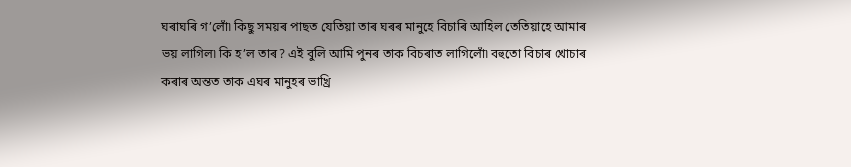ঘৰাঘৰি গ’লোঁ৷ কিছু সময়ৰ পাছত যেতিয়া তাৰ ঘৰৰ মানুহে বিচাৰি আহিল তেতিয়াহে আমাৰ ভয় লাগিল৷ কি হ’ল তাৰ? এই বুলি আমি পুনৰ তাক বিচৰাত লাগিলোঁ৷ বহুতো বিচাৰ খোচাৰ কৰাৰ অন্তত তাক এঘৰ মানুহৰ ভাখ্ৰি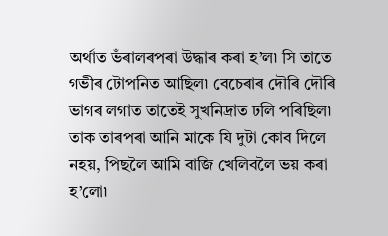অৰ্থাত ভঁৰালৰপৰা উদ্ধাৰ কৰা হ’ল৷ সি তাতে গভীৰ টোপনিত আছিল৷ বেচেৰাৰ দৌৰি দৌৰি ভাগৰ লগাত তাতেই সুখনিদ্ৰাত ঢলি পৰিছিল৷ তাক তাৰপৰা আনি মাকে যি দুটা কোব দিলে নহয়, পিছলৈ আমি বাজি খেলিবলৈ ভয় কৰা হ’লো৷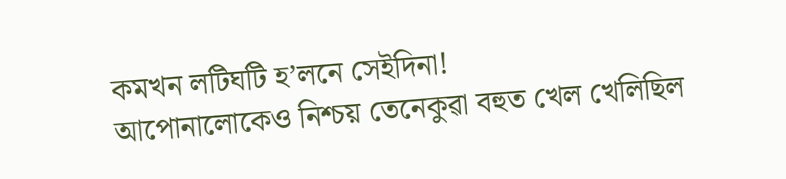কমখন লটিঘটি হ’লনে সেইদিনা!
আপোনালোকেও নিশ্চয় তেনেকুৱা বহুত খেল খেলিছিল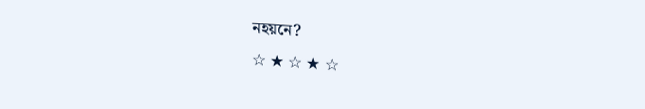নহয়নে?
☆ ★ ☆ ★ ☆